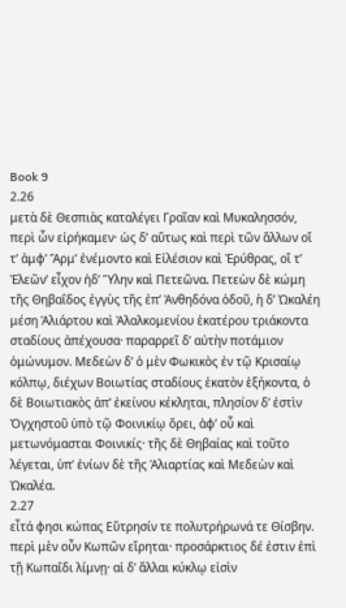Book 9
2.26
μετὰ δὲ Θεσπιὰς καταλέγει Γραῖαν καὶ Μυκαλησσόν, περὶ ὧν εἰρήκαμεν· ὡς δʼ αὕτως καὶ περὶ τῶν ἄλλων οἵ τʼ ἀμφʼ Ἅρμʼ ἐνέμοντο καὶ Εἰλέσιον καὶ Ἐρύθρας, οἵ τʼ Ἐλεῶνʼ εἶχον ἠδʼ Ὕλην καὶ Πετεῶνα. Πετεὼν δὲ κώμη τῆς Θηβαΐδος ἐγγὺς τῆς ἐπʼ Ἀνθηδόνα ὁδοῦ, ἡ δʼ Ὠκαλέη μέση Ἁλιάρτου καὶ Ἀλαλκομενίου ἑκατέρου τριάκοντα σταδίους ἀπέχουσα· παραρρεῖ δʼ αὐτὴν ποτάμιον ὁμώνυμον. Μεδεὼν δʼ ὁ μὲν Φωκικὸς ἐν τῷ Κρισαίῳ κόλπῳ, διέχων Βοιωτίας σταδίους ἑκατὸν ἑξήκοντα, ὁ δὲ Βοιωτιακὸς ἀπʼ ἐκείνου κέκληται, πλησίον δʼ ἐστὶν Ὀγχηστοῦ ὑπὸ τῷ Φοινικίῳ ὄρει, ἀφʼ οὗ καὶ μετωνόμασται Φοινικίς· τῆς δὲ Θηβαίας καὶ τοῦτο λέγεται, ὑπʼ ἐνίων δὲ τῆς Ἁλιαρτίας καὶ Μεδεὼν καὶ Ὠκαλέα.
2.27
εἶτά φησι κώπας Εὔτρησίν τε πολυτρήρωνά τε Θίσβην. περὶ μὲν οὖν Κωπῶν εἴρηται· προσάρκτιος δέ ἐστιν ἐπὶ τῇ Κωπαΐδι λίμνῃ· αἱ δʼ ἄλλαι κύκλῳ εἰσὶν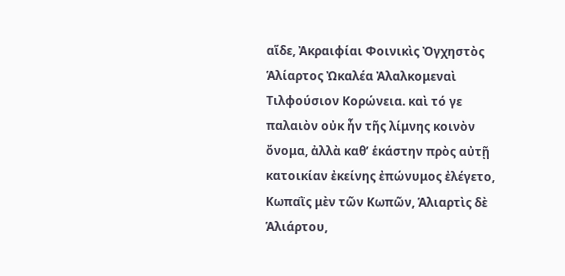αἵδε, Ἀκραιφίαι Φοινικὶς Ὀγχηστὸς Ἁλίαρτος Ὠκαλέα Ἀλαλκομεναὶ Τιλφούσιον Κορώνεια. καὶ τό γε παλαιὸν οὐκ ἦν τῆς λίμνης κοινὸν ὄνομα, ἀλλὰ καθʼ ἑκάστην πρὸς αὐτῇ κατοικίαν ἐκείνης ἐπώνυμος ἐλέγετο, Κωπαῒς μὲν τῶν Κωπῶν, Ἁλιαρτὶς δὲ Ἁλιάρτου,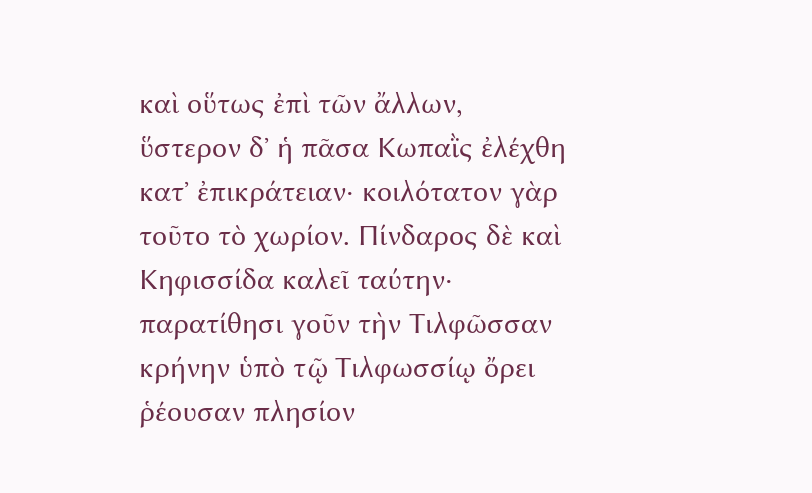καὶ οὕτως ἐπὶ τῶν ἄλλων, ὕστερον δʼ ἡ πᾶσα Κωπαῒς ἐλέχθη κατʼ ἐπικράτειαν· κοιλότατον γὰρ τοῦτο τὸ χωρίον. Πίνδαρος δὲ καὶ Κηφισσίδα καλεῖ ταύτην· παρατίθησι γοῦν τὴν Τιλφῶσσαν κρήνην ὑπὸ τῷ Τιλφωσσίῳ ὄρει ῥέουσαν πλησίον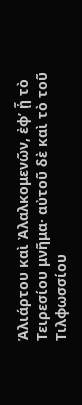Ἁλιάρτου καὶ Ἀλαλκομενῶν, ἐφʼ ᾗ τὸ Τειρεσίου μνῆμα· αὐτοῦ δὲ καὶ τὸ τοῦ Τιλφωσσίου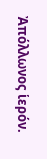Ἀπόλλωνος ἱερόν.